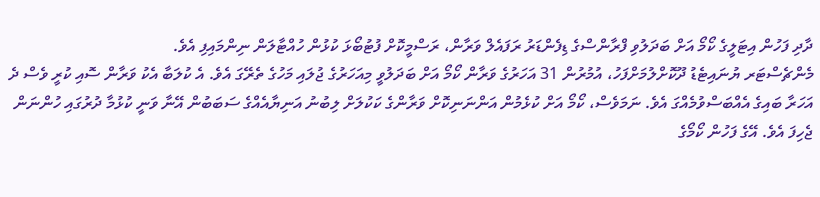ދާދި ފަހުން އިޓަލީގެ ކޯމޯ އަށް ބަދަލުވި ފްރާންސްގެ ޑިފެންޑަރު ރަފައެލް ވަރާން، ރަސްމީކޮށް ފުޓުބޯޅަ ކުޅުން ހުއްޓާލަން ނިންމައިފި އެވެ.
މެންޗެސްޓަރ ޔުނައިޓެޑު ދޫކޮށްލުމަށްފަހު، އުމުރުން 31 އަހަރުގެ ވަރާން ކޯމޯ އަށް ބަދަލުވީ މިއަހަރުގެ ޖުލައި މަހުގެ ތެރޭގަ އެވެ. އެ ކުލަބާ އެކު ވަރާން ސޮއި ކުރީ ވެސް ދެ އަހަރާ ބައިގެ އެއްބަސްވުމެއްގަ އެވެ. ނަމަވެސް، ކޯމޯ އަށް ކުޅެމުން އަންނަނިކޮށް ވަރާންގެ ކަކުލަށް ލިބުނު އަނިޔާއެއްގެ ސަބަބުން އޭނާ ވަނީ ކުޅުމާ ދުރުގައި ހުންނަން ޖެހިފަ އެވެ. އޭގެ ފަހުން ކޯމޯގެ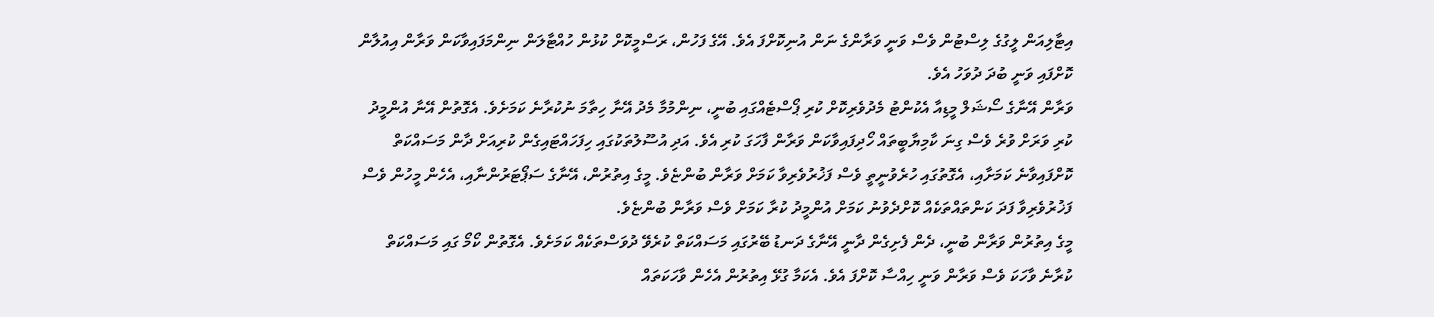އިޓާލިއަން ލީގުގެ ލިސްޓުން ވެސް ވަނީ ވަރާންގެ ނަން އުނިކޮށްފަ އެވެ. އޭގެ ފަހުން، ރަސްމީކޮށް ކުޅުން ހުއްޓާލަން ނިންމަފައިވާކަން ވަރާން އިއުލާން ކޮށްފައި ވަނީ ބުދަ ދުވަހު އެވެ.
ވަރާން އޭނާގެ ސޯޝަލް މީޑިއާ އެކުންޓު މެދުވެރިކޮށް ކުރި ޕޯސްޓެއްގައި ބުނީ، ނިންމުމާ މެދު އޭނާ ހިތާމަ ނުކުރާނެ ކަމަށެވެ. އެގޮތުން އޭނާ އުންމީދު ކުރި ވަރަށް ވުރެ ވެސް ގިނަ ކާމިޔާބީތައް ހޯދިފައިވާކަން ވަރާން ފާހަގަ ކުރި އެވެ. އަދި އުސޫލުތަކުގައި ހިފަހައްޓައިގެން ކުރިއަށް ދާން މަސައްކަތް ކޮށްފައިވާނެ ކަމަށާއި، އެގޮތުގައި ހުރެވުނީތީ ވެސް ފަޚުރުވެރިވާ ކަމަށް ވަރާން ބުންޏެވެ. މީގެ އިތުރުން، އޭނާގެ ސަޕޯޓަރުންނާއި، އެހެން މީހުން ވެސް ފަޚުރުވެރިވާ ފަދަ ކަންތައްތަކެއް ކޮށްދެވުނު ކަމަށް އުންމީދު ކުރާ ކަމަށް ވެސް ވަރާން ބުންޏެވެ.
މީގެ އިތުރުން ވަރާން ބުނީ، ދެން ފެށިގެން ދާނީ އޭނާގެ ދަނޑު ބޭރުގައި މަސައްކަތް ކުރެވޭ ދުވަސްތަކެއް ކަމަށެވެ. އެގޮތުން ކޯމޯ ގައި މަސައްކަތް ކުރާނެ ވާހަކަ ވެސް ވަރާން ވަނީ ހިއްސާ ކޮށްފަ އެވެ. އެކަމާ ގުޅޭ އިތުރުން އެހެން ވާހަކަތައް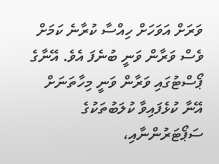ވަރަށް އަވަހަށް ހިއްސާ ކުރާނެ ކަމަށް ވެސް ވަރާން ވަނީ ބުނެފަ އެވެ. އޭނާގެ ޕޯސްޓުގައި ވަރާން ވަނީ މިހާތަނަށް އޭނާ ކުޅެފައިވާ ކުލަބުތަކުގެ ސަޕޯޓަރުންނާއި،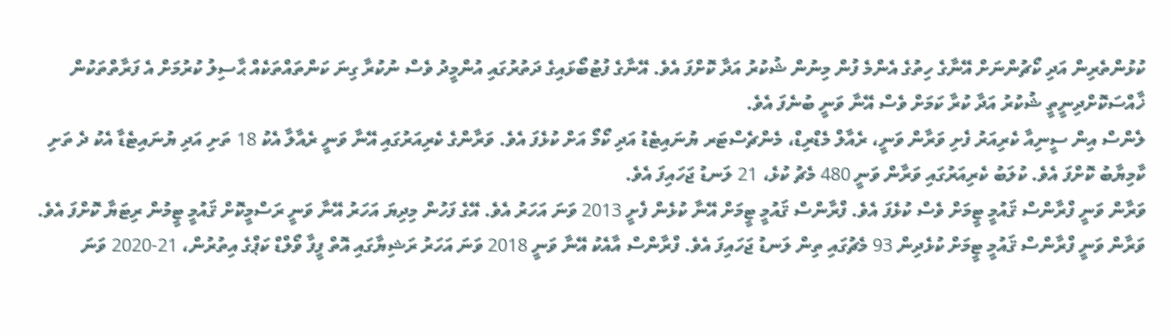ކުޅުންތެރިން އަދި ކޯޗުންނަށް އޭނާގެ ހިތުގެ އެންމެ ފުން މިނުން ޝުކުރު އަދާ ކޮށްފަ އެވެ. އޭނާގެ ފުޓުބޯޅައިގެ ދަތުރުގައި އުންމީދު ވެސް ނުކުރާ ގިނަ ކަންތައްތަކެއް ޙާސިލު ކުރުމަށް އެ ފަރާތްތަކުން ޚާއްސަކޮށްދިނީތީ ޝުކުރު އަދާ ކުރާ ކަމަށް ވެސް އޭނާ ވަނީ ބުނެފަ އެވެ.
ލެންސް އިން ސީނިއާ ކެރިއަރު ފެށި ވަރާން ވަނީ، ރެއާލް މެޑްރިޑް، މެންޗެސްޓަރ ޔުނައިޓެޑު އަދި ކޯމޯ އަށް ކުޅެފަ އެވެ. ވަރާންގެ ކެރިއަރުގައި އޭނާ ވަނީ ރެއާލާ އެކު 18 ތަށި އަދި ޔުނައިޓެޑާ އެކު ދެ ތަށި ކާމިޔާބު ކޮށްފަ އެވެ. ކުލަބު ކެރިއަރުގައި ވަރާން ވަނީ 480 މެޗު ކުޅެ، 21 ލަނޑު ޖަހައިފަ އެވެ.
ވަރާން ވަނީ ފްރާންސް ޤައުމީ ޓީމަށް ވެސް ކުޅެފަ އެވެ. ފްރާންސް ޤައުމީ ޓީމަށް އޭނާ ކުޅެން ފެށީ 2013 ވަނަ އަހަރު އެވެ. އޭގެ ފަހުން މިދިޔަ އަހަރު އޭނާ ވަނީ ރަސްމީކޮށް ޤައުމީ ޓީމުން ރިޓަޔާ ކޮށްފަ އެވެ. ވަރާން ވަނީ ފްރާންސް ޤައުމީ ޓީމަށް ކުޅެދިން 93 މެޗުގައި ތިން ލަނޑު ޖަހައިފަ އެވެ. ފްރާންސް އާއެކު އޭނާ ވަނީ 2018 ވަނަ އަހަރު ރަޝިޔާގައި އޮތް ފީފާ ވޯލްޑް ކަޕްގެ އިތުރުން، 21-2020 ވަނަ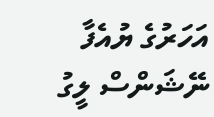އަހަރުގެ ޔުއެފާ ނޭޝަންސް ލީގު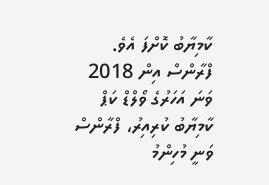ކާމިޔާބު ކޮށްފަ އެވެ. ފްރާންސް އިން 2018 ވަނަ އަހަރުގެ ވޯލްޑް ކަޕް ކާމިޔާބު ކުރިއިރު، ފްރާންސް ވަނީ މުހިންމު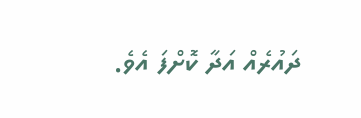ދައުރެއް އަދާ ކޮށްފަ އެވެ.